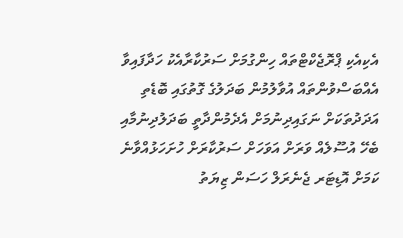އެކިއެކި ޕްރޮޖެކްޓްތައް ހިންގުމަށް ސަރުކާރާއެކު ހަދާފައިވާ އެއްބަސްވުންތައް އުވާލުމުން ބަދަލުގެ ގޮތުގައި ބޮޑެތި އަދަދުތަކަށް ނަގައިދިނުމަށް އެދެމުންދާތީ ބަދަލުދިނުމާއި ބެހޭ އުސޫލެއް ވަރަށް އަވަހަށް ސަރުކާރަށް ހުށަހަޅުއްވާނެ ކަމަށް އޮޑިޓަރ ޖެނެރަލް ހަސަން ޒިޔަތު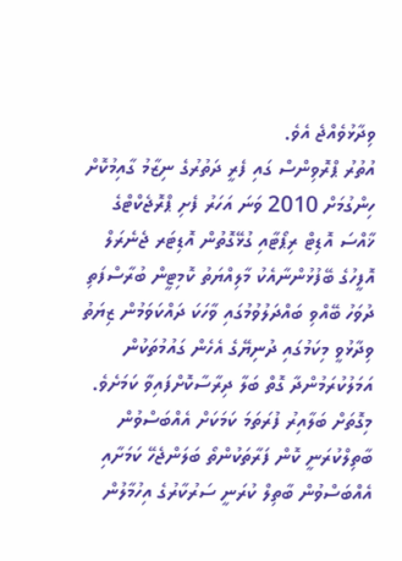ވިދާޅުވެއްޖެ އެވެ.
އުތުރު ޕްރޮވިންސް ގައި ފެރީ ދަތުރުގެ ނިޒާމު ގާއިމުކޮށް ހިންގުމަށް 2010 ވަނަ އަހަރު ފެށި ޕްރޮޖެކްޓްގެ ޚާއްސަ އޮޑިޓް ރިޕޯޓާއި ގުޅޭގޮތުން އޮޑިޓަރ ޖެނެރަލް އޮފީހުގެ ބޭފުޅުންނާއެކު މާލިއްޔަތު ކޮމިޓީން ބުރާސްފަތި ދުވަހު ބޭއްވި ބައްދަލުވުމުގައި ވާހަކަ ދައްކަވަމުން ޒިޔަތު ވިދާޅުވީ މިކަމުގައި ދުނިޔޭގެ އެހެން ގައުމުތަކުން އަމަލުކުރަމުންދާ ގޮތް ބަލާ ދިރާސާކޮށްފައިވާ ކަމަށެވެ. މިގޮތަށް ބަލާއިރު ފުރަތަމަ ކަމަކަށް އެއްބަސްވުން ބާތިލްކުރަނީ ކޮން ފަރާތަކުންތޯ ބަލަންޖެހޭ ކަމަށާއި އެއްބަސްވުން ބާތިލް ކުރަނީ ސަރުކާރުގެ އިހުމާލުން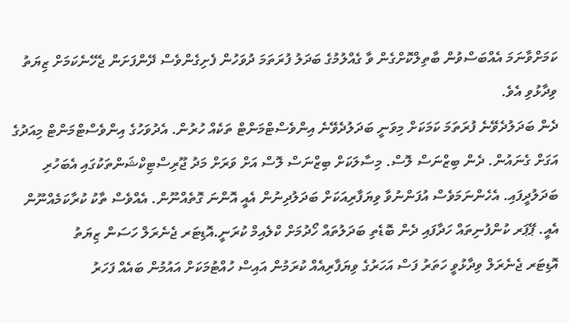ކަމަށްވާނަމަ އެއްބަސްވުން ބާތިލްކޮށްގެން ވާ ގެއްލުމުގެ ބަދަލު ފުރަތަމަ ދުވަހުން ފެށިގެންވެސް ދޭންފަށަން ޖެހޭނެކަމަށް ޒިޔަތު ވިދާޅުވި އެވެ.
ދެން ބަދަލުދެވޭނެ ފުރަތަމަ ކަމަކަށް މިވަނީ ބަދަލުދެވޭނެ އިންވެސްޓްމަންޓް ތަކެއް ހުރުން. އެދުވަހުގެ އިންވެސްޓްމަންޓް މިއަދުގެ އަގަށް ގެނައުން. ދެން ބިޒްނަސް ލޮސް. މިސާލަކަށް ބިޒްނަސް ލޮސް އަށް ވަރަށް މަދު ޖޫރިސްޓިކްޝަންތަކުގައި އެބަހުރި ބަދަލުދީފައި. އެހެންނަމަވެސް އުފަންނުވާ ވިޔަފާރިއަކަށް ބަދަލުދިނުން އެއީ އޮންނަ ގޮތެއްނޫން. އެއްވެސް ތާކު ކުރާކަމެއްނޫން އެއީ. ޕޭޕަރ ކުންފުނިތައް ހަދާފައި ދެން ބޮޑެތި ބަދަލުތައް ހޯދުމަށް ކްލެއިމް ކުރަނީ.އޮޑިޓަރ ޖެނެރަލް ހަސަން ޒިޔަތު
އޮޑިޓަރ ޖެނެރަލް ވިދާޅުވީ ހަތަރު ފަސް އަހަރުގެ ވިޔަފާރިއެއް ކުރަމުން އައިސް ހުއްޓުމަކަށް އައުމުން ބައެއް ފަހަރު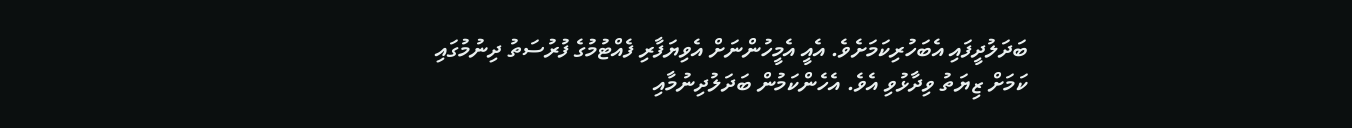ބަދަލުދީފައި އެބަހުރިކަމަށެވެ. އެއީ އެމީހުންނަށް އެވިޔަފާރި ފެއްޓުމުގެ ފުރުސަތު ދިނުމުގައި ކަމަށް ޒިޔަތު ވިދާޅުވި އެވެ. އެހެންކަމުން ބަދަލުދިނުމާއި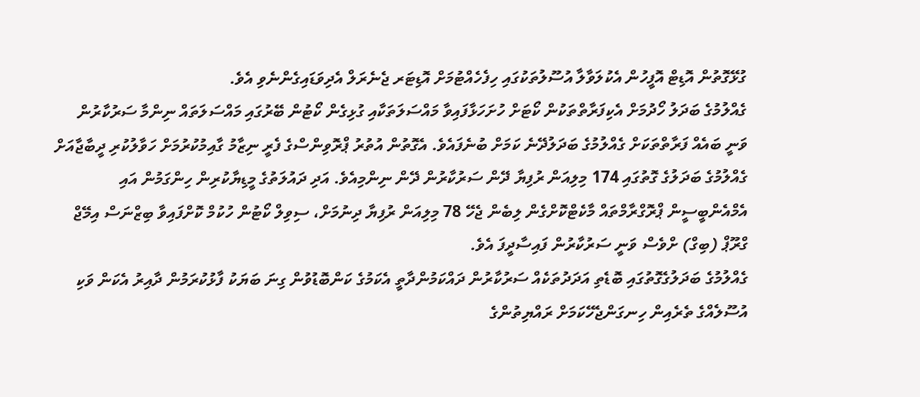ގުޅޭގޮތުން އޮޑިޓް އޮފީހުން އެކުލަވާލާ އުސޫލުތަކުގައި ހިފެހެއްޓުމަށް އޮޑިޓަރ ޖެނެރަލް އެދިވަޑައިގެންނެވި އެވެ.
ގެއްލުމުގެ ބަދަލު ހޯދުމަށް އެކިފަރާތްތަކުން ކޯޓަށް ހުށަހަޅާފައިވާ މައްސަލަތަކާއި ގުޅިގެން ކޯޓުން ބޭރުގައި މައްސަލަތައް ނިންމާ ސަރުކާރުން ވަނީ ބައެއް ފަރާތްތަކަށް ގެއްލުމުގެ ބަދަލުދޭނެ ކަމަށް ބުނެފައެވެ. އެގޮތުން އުތުރު ޕްރޮވިންސްގެ ފެރީ ނިޒާމު ގާއިމުކުރުމަށް ހަވާލުކުރި ދީބާޖާއަށް ގެއްލުމުގެ ބަދަލުގެ ގޮތުގައި 174 މިލިއަން ރުފިޔާ ދޭން ސަރުކާރުން ދޭން ނިންމިއެވެ. އަދި ދައުލަތުގެ މީޑިޔާކުރިން ހިންގަމުން އައި އެމްއެންބީސީން ޕްރޮގްރާމްތައް މާކެޓްކޮށްގެން ލިބެން ޖެހޭ 78 މިލިއަން ރުފިޔާ ދިނުމަށް، ސިވިލް ކޯޓުން ހުކުމް ކޮށްފައިވާ ބިޒްނަސް އިމޭޖް ގްރޫޕް (ބިގް) ށްވެސް ވަނީ ސަރުކާރުން ފައިސާދީފަ އެވެ.
ގެއްލުމުގެ ބަދަލުގެގޮތުގައި ބޮޑެތި އަދަދުތަކެއް ސަރުކާރުން ދައްކަމުންދާތީ އެކަމުގެ ކަންބޮޑުވުން ގިނަ ބަޔަކު ފާޅުކުރަމުން ދާއިރު އެކަން ވަކި އުސޫލެއްގެ ތެރެއިން ހިނގަންޖެހޭކަމަށް ރައްޔިތުންގެ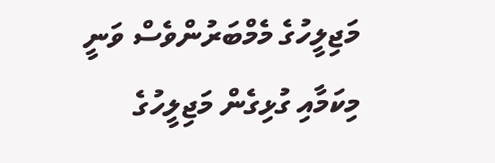މަޖިލީހުގެ މެމްބަރުންވެސް ވަނީ މިކަމާއި ގުޅިގެން މަޖިލީހުގެ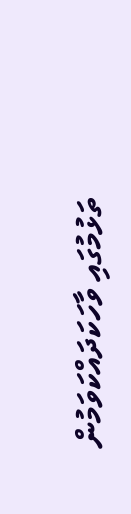ތަޅުމުގައި ވާހަކަދައްކަވަމުން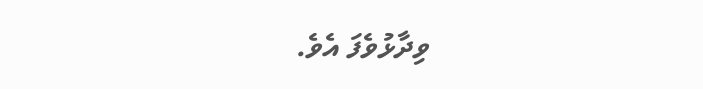ވިދާޅުވެފަ އެވެ.